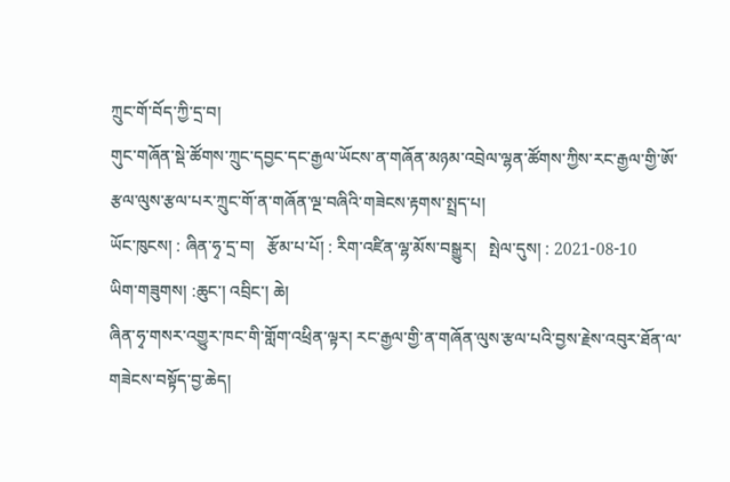ཀྲུང་གོ་བོད་ཀྱི་དྲ་བ།
གུང་གཞོན་སྡེ་ཚོགས་ཀྲུང་དབྱང་དང་རྒྱལ་ཡོངས་ན་གཞོན་མཉམ་འབྲེལ་ལྷན་ཚོགས་ཀྱིས་རང་རྒྱལ་གྱི་ཨོ་རྩལ་ལུས་རྩལ་པར་ཀྲུང་གོ་ན་གཞོན་ལྔ་བཞིའི་གཟེངས་རྟགས་སྤྲད་པ།
ཡོང་ཁུངས། : ཞིན་ཧྭ་དྲ་བ།   རྩོམ་པ་པོ། : རིག་འཛིན་ལྷ་མོས་བསྒྱུར།   སྤེལ་དུས། : 2021-08-10
ཡིག་གཟུགས། :ཆུང་། འབྲིང་། ཆེ།
ཞིན་ཧྭ་གསར་འགྱུར་ཁང་གི་གློག་འཕྲིན་ལྟར། རང་རྒྱལ་གྱི་ན་གཞོན་ལུས་རྩལ་པའི་བྱས་རྗེས་འབུར་ཐོན་ལ་གཟེངས་བསྟོད་བྱ་ཆེད།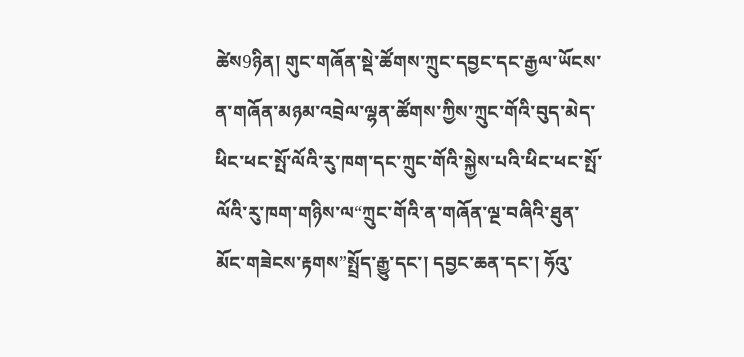ཚེས9ཉིན། གུང་གཞོན་སྡེ་ཚོགས་ཀྲུང་དབྱང་དང་རྒྱལ་ཡོངས་ན་གཞོན་མཉམ་འབྲེལ་ལྷན་ཚོགས་ཀྱིས་ཀྲུང་གོའི་བུད་མེད་ཕིང་ཕང་སྤོ་ལོའི་རུ་ཁག་དང་ཀྲུང་གོའི་སྐྱེས་པའི་ཕིང་ཕང་སྤོ་ལོའི་རུ་ཁག་གཉིས་ལ“ཀྲུང་གོའི་ན་གཞོན་ལྔ་བཞིའི་ཐུན་མོང་གཟེངས་རྟགས”སྤྲོད་རྒྱུ་དང་། དབྱང་ཆན་དང་། ཧོའུ་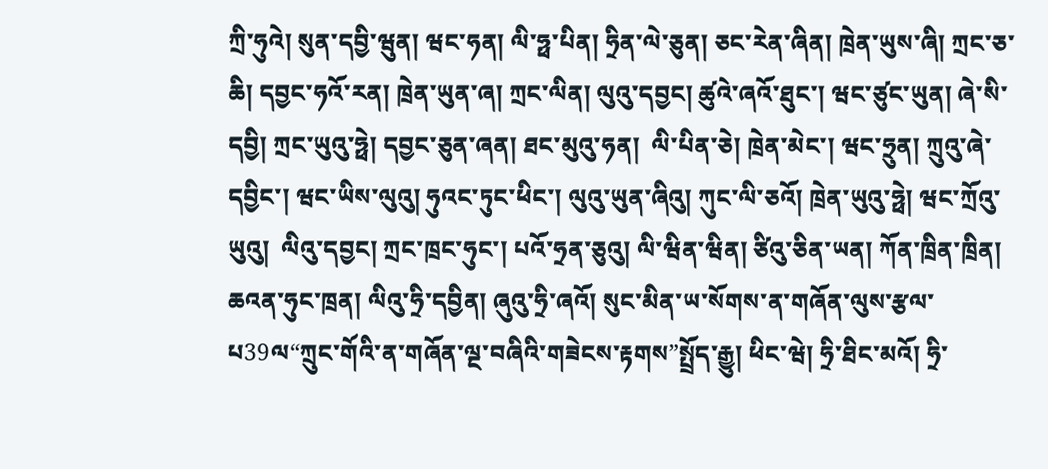ཀྲི་ཧུའེ། སུན་དབྱི་ཝུན། ཝང་ཧན། ལི་ཧྥ་པིན། ཧྲིན་ལེ་ཅུན། ཅང་རེན་ཞིན། ཁྲེན་ཡུས་ཞི། ཀྲང་ཅ་ཆི། དབྱང་ཧའོ་རན། ཁྲེན་ཡུན་ཞ། ཀྲང་ལིན། ལུའུ་དབྱང། ཚུའེ་ཞའོ་ཐུང་། ཝང་ཙུང་ཡུན། ཞེ་སི་དབྱི། ཀྲང་ཡུའུ་ཧྥེ། དབྱང་ཅུན་ཞན། ཐང་མུའུ་ཧན།  ལི་པིན་ཅེ། ཁྲེན་མེང་། ཝང་ཧྲུན། ཀྲུའུ་ཞེ་དབྱིང་། ཝང་ཡིས་ལུའུ། ཧུའང་ཏུང་ཕིང་། ལུའུ་ཡུན་ཞིའུ། ཀུང་ལི་ཅའོ། ཁྲེན་ཡུའུ་ཧྥེ། ཝང་ཀྲོའུ་ཡུའུ།  ལིའུ་དབྱང། ཀྲང་ཁྲང་ཧུང་། པའོ་ཧྲན་ཅུའུ། ལི་ཝིན་ཝིན། ཙིའུ་ཅིན་ཡན། ཀོན་ཁྲིན་ཁྲིན། ཆའན་ཧུང་ཁྲན། ལིའུ་ཧྲི་དབྱིན། ཞུའུ་ཧྲི་ཞའོ། སུང་མིན་ཡ་སོགས་ན་གཞོན་ལུས་རྩལ་པ39ལ“ཀྲུང་གོའི་ན་གཞོན་ལྔ་བཞིའི་གཟེངས་རྟགས”སྤྲོད་རྒྱུ། ཕིང་ཝེ། ཧྲི་ཐིང་མའོ། ཧྲི་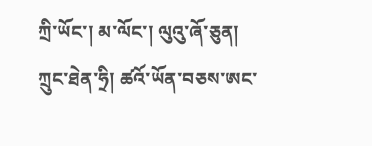ཀྲི་ཡོང་། མ་ལོང་། ལུའུ་ཞོ་ཅུན། ཀྲུང་ཐེན་ཧྲི། ཚའོ་ཡོན་བཅས་ཨང་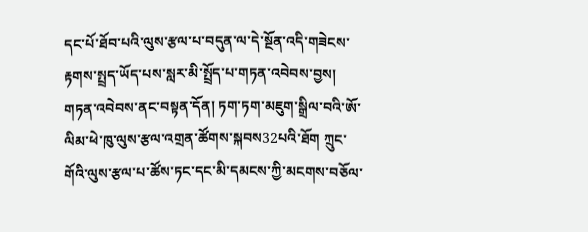དང་པོ་ཐོབ་པའི་ལུས་རྩལ་པ་བདུན་ལ་དེ་སྔོན་འདི་གཟེངས་རྟགས་སྤྲད་ཡོད་པས་སླར་མི་སྤྲོད་པ་གཏན་འབེབས་བྱས།
གཏན་འབེབས་ནང་བསྟན་དོན། ཏག་ཏག་མཇུག་སྒྲིལ་བའི་ཨོ་ལིམ་ཕེ་ཁུ་ལུས་རྩལ་འགྲན་ཚོགས་སྐབས32པའི་ཐོག ཀྲུང་གོའི་ལུས་རྩལ་པ་ཚོས་ཏང་དང་མི་དམངས་ཀྱི་མངགས་བཅོལ་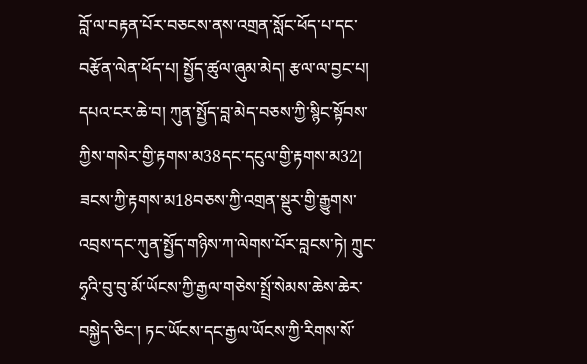བློ་ལ་བརྟན་པོར་བཅངས་ནས་འགྲན་སློང་ཕོད་པ་དང་བརྩོན་ལེན་ཕོད་པ། སྤྱོད་ཚུལ་ཞུམ་མེད། རྩལ་ལ་བྱང་པ། དཔའ་ངར་ཆེ་བ། ཀུན་སྤྱོད་བླ་མེད་བཅས་ཀྱི་སྙིང་སྟོབས་ཀྱིས་གསེར་གྱི་རྟགས་མ38དང་དངུལ་གྱི་རྟགས་མ32། ཟངས་ཀྱི་རྟགས་མ18བཅས་ཀྱི་འགྲན་སྡུར་གྱི་རྒྱུགས་འབྲས་དང་ཀུན་སྤྱོད་གཉིས་ཀ་ལེགས་པོར་བླངས་ཏེ། ཀྲུང་ཧྭའི་བུ་བུ་མོ་ཡོངས་ཀྱི་རྒྱལ་གཅེས་སྤྲོ་སེམས་ཆེས་ཆེར་བསྐྱེད་ཅིང་། ཏང་ཡོངས་དང་རྒྱལ་ཡོངས་ཀྱི་རིགས་སོ་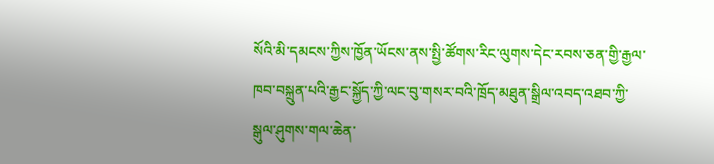སོའི་མི་དམངས་ཀྱིས་ཁྱོན་ཡོངས་ནས་སྤྱི་ཚོགས་རིང་ལུགས་དེང་རབས་ཅན་གྱི་རྒྱལ་ཁབ་བསྐྲུན་པའི་རྒྱང་སྐྱོད་ཀྱི་ལང་བུ་གསར་བའི་ཁྲོད་མཐུན་སྒྲིལ་འབད་འཐབ་ཀྱི་སྒུལ་ཤུགས་གལ་ཆེན་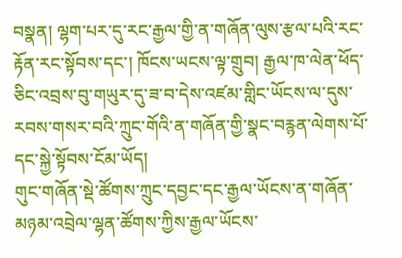བསྣན། ལྷག་པར་དུ་རང་རྒྱལ་གྱི་ན་གཞོན་ལུས་རྩལ་པའི་རང་རྟོན་རང་སྟོབས་དང་། ཁོངས་ཡངས་ལྟ་གྲུབ། རྒྱལ་ཁ་ལེན་ཕོད་ཅིང་འབྲས་བུ་གཡུར་དུ་ཟ་བ་དེས་འཛམ་གླིང་ཡོངས་ལ་དུས་རབས་གསར་བའི་ཀྲུང་གོའི་ན་གཞོན་གྱི་སྣང་བརྙན་ལེགས་པོ་དང་སྐྱེ་སྟོབས་ངོམ་ཡོད།
གུང་གཞོན་སྡེ་ཚོགས་ཀྲུང་དབྱང་དང་རྒྱལ་ཡོངས་ན་གཞོན་མཉམ་འབྲེལ་ལྷན་ཚོགས་ཀྱིས་རྒྱལ་ཡོངས་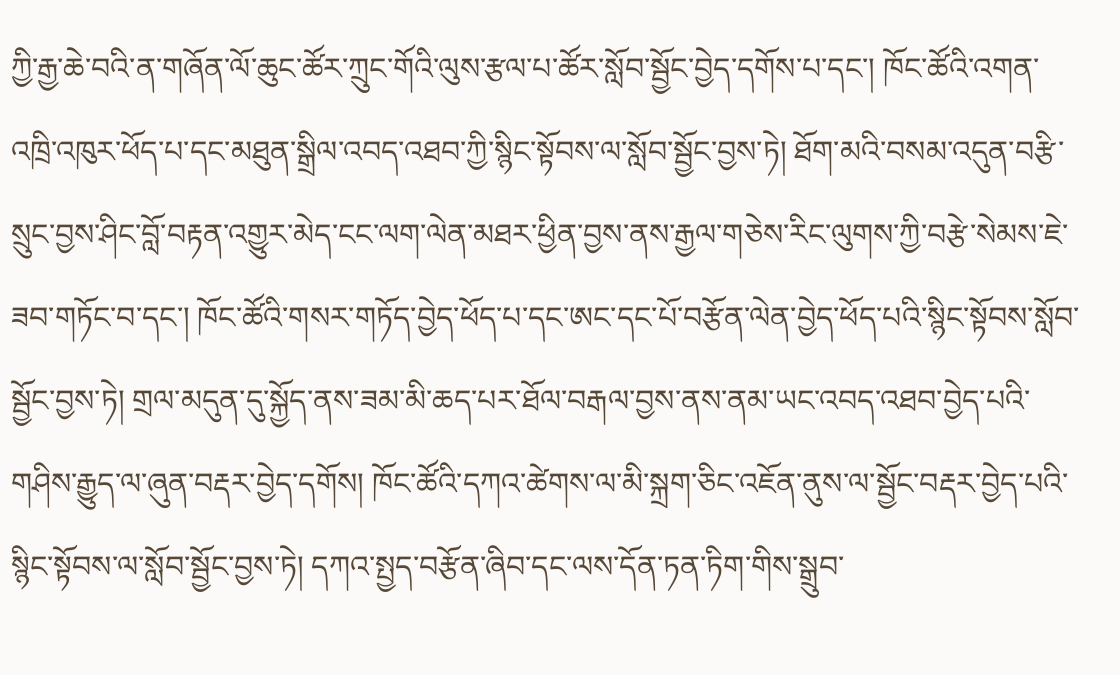ཀྱི་རྒྱ་ཆེ་བའི་ན་གཞོན་ལོ་ཆུང་ཚོར་ཀྲུང་གོའི་ལུས་རྩལ་པ་ཚོར་སློབ་སྦྱོང་བྱེད་དགོས་པ་དང་། ཁོང་ཚོའི་འགན་འཁྲི་འཁུར་ཕོད་པ་དང་མཐུན་སྒྲིལ་འབད་འཐབ་ཀྱི་སྙིང་སྟོབས་ལ་སློབ་སྦྱོང་བྱས་ཏེ། ཐོག་མའི་བསམ་འདུན་བརྩི་སྲུང་བྱས་ཤིང་བློ་བརྟན་འགྱུར་མེད་ངང་ལག་ལེན་མཐར་ཕྱིན་བྱས་ནས་རྒྱལ་གཅེས་རིང་ལུགས་ཀྱི་བརྩེ་སེམས་ཇེ་ཟབ་གཏོང་བ་དང་། ཁོང་ཚོའི་གསར་གཏོད་བྱེད་ཕོད་པ་དང་ཨང་དང་པོ་བརྩོན་ལེན་བྱེད་ཕོད་པའི་སྙིང་སྟོབས་སློབ་སྦྱོང་བྱས་ཏེ། གྲལ་མདུན་དུ་སྐྱོད་ནས་ཟམ་མི་ཆད་པར་ཐོལ་བརྒལ་བྱས་ནས་ནམ་ཡང་འབད་འཐབ་བྱེད་པའི་གཤིས་རྒྱུད་ལ་ཞུན་བརྡར་བྱེད་དགོས། ཁོང་ཚོའི་དཀའ་ཚེགས་ལ་མི་སྐྲག་ཅིང་འཇོན་ནུས་ལ་སྦྱོང་བརྡར་བྱེད་པའི་སྙིང་སྟོབས་ལ་སློབ་སྦྱོང་བྱས་ཏེ། དཀའ་སྤྱད་བརྩོན་ཞིབ་དང་ལས་དོན་ཏན་ཏིག་གིས་སྒྲུབ་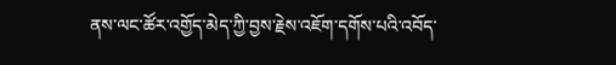ནས་ལང་ཚོར་འགྱོད་མེད་ཀྱི་བྱས་རྗེས་འཇོག་དགོས་པའི་འབོད་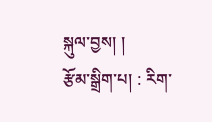སྐུལ་བྱས། །
རྩོམ་སྒྲིག་པ། : རིག་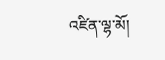འཛིན་ལྷ་མོ།